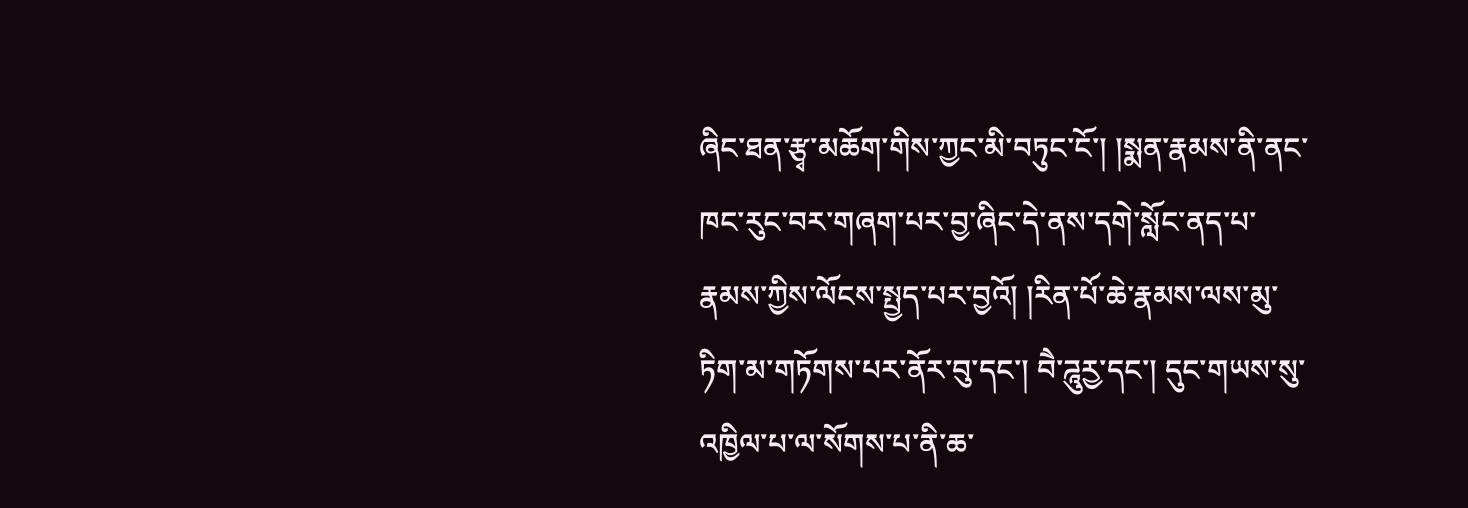ཞིང་ཐན་རྩྭ་མཆོག་གིས་ཀྱང་མི་བཏུང་ངོ་། །སྨན་རྣམས་ནི་ནང་ཁང་རུང་བར་གཞག་པར་བྱ་ཞིང་དེ་ནས་དགེ་སློང་ནད་པ་རྣམས་ཀྱིས་ལོངས་སྤྱད་པར་བྱའོ། །རིན་པོ་ཆེ་རྣམས་ལས་མུ་ཏིག་མ་གཏོགས་པར་ནོར་བུ་དང་། བཻ་ཌཱུརྱ་དང་། དུང་གཡས་སུ་འཁྱིལ་པ་ལ་སོགས་པ་ནི་ཆ་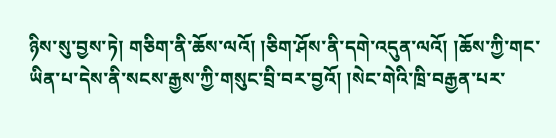ཉིས་སུ་བྱས་ཏེ། གཅིག་ནི་ཆོས་ལའོ། །ཅིག་ཤོས་ནི་དགེ་འདུན་ལའོ། །ཆོས་ཀྱི་གང་ཡིན་པ་དེས་ནི་སངས་རྒྱས་ཀྱི་གསུང་བྲི་བར་བྱའོ། །སེང་གེའི་ཁྲི་བརྒྱན་པར་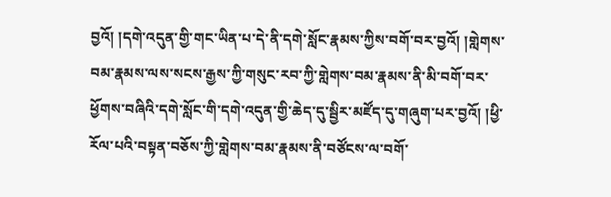བྱའོ། །དགེ་འདུན་གྱི་གང་ཡིན་པ་དེ་ནི་དགེ་སློང་རྣམས་ཀྱིས་བགོ་བར་བྱའོ། །གླེགས་བམ་རྣམས་ལས་སངས་རྒྱས་ཀྱི་གསུང་རབ་ཀྱི་གླེགས་བམ་རྣམས་ནི་མི་བགོ་བར་ཕྱོགས་བཞིའི་དགེ་སློང་གི་དགེ་འདུན་གྱི་ཆེད་དུ་སྦྱིར་མཛོད་དུ་གཞུག་པར་བྱའོ། །ཕྱི་རོལ་པའི་བསྟན་བཅོས་ཀྱི་གླེགས་བམ་རྣམས་ནི་བཙོངས་ལ་བགོ་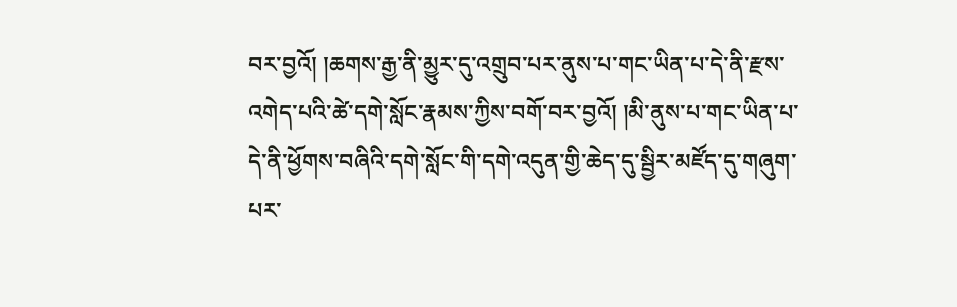བར་བྱའོ། །ཆགས་རྒྱ་ནི་མྱུར་དུ་འགྲུབ་པར་ནུས་པ་གང་ཡིན་པ་དེ་ནི་རྫས་འགེད་པའི་ཚེ་དགེ་སློང་རྣམས་ཀྱིས་བགོ་བར་བྱའོ། །མི་ནུས་པ་གང་ཡིན་པ་དེ་ནི་ཕྱོགས་བཞིའི་དགེ་སློང་གི་དགེ་འདུན་གྱི་ཆེད་དུ་སྦྱིར་མཛོད་དུ་གཞུག་པར་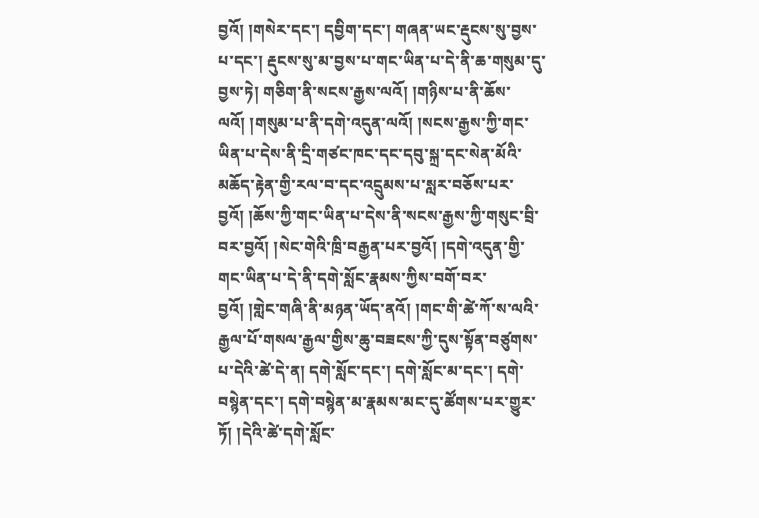བྱའོ། །གསེར་དང་། དབྱིག་དང་། གཞན་ཡང་རྡུངས་སུ་བྱས་པ་དང་། རྡུངས་སུ་མ་བྱས་པ་གང་ཡིན་པ་དེ་ནི་ཆ་གསུམ་དུ་བྱས་ཏེ། གཅིག་ནི་སངས་རྒྱས་ལའོ། །གཉིས་པ་ནི་ཆོས་ལའོ། །གསུམ་པ་ནི་དགེ་འདུན་ལའོ། །སངས་རྒྱས་ཀྱི་གང་ཡིན་པ་དེས་ནི་དྲི་གཙང་ཁང་དང་དབུ་སྐྲ་དང་སེན་མོའི་མཆོད་རྟེན་གྱི་རལ་བ་དང་འདྲུམས་པ་སླར་བཅོས་པར་བྱའོ། །ཆོས་ཀྱི་གང་ཡིན་པ་དེས་ནི་སངས་རྒྱས་ཀྱི་གསུང་བྲི་བར་བྱའོ། །སེང་གེའི་ཁྲི་བརྒྱན་པར་བྱའོ། །དགེ་འདུན་གྱི་གང་ཡིན་པ་དེ་ནི་དགེ་སློང་རྣམས་ཀྱིས་བགོ་བར་བྱའོ། །གླེང་གཞི་ནི་མཉན་ཡོད་ནའོ། །གང་གི་ཚེ་ཀོ་ས་ལའི་རྒྱལ་པོ་གསལ་རྒྱལ་གྱིས་ཆུ་བཟངས་ཀྱི་དུས་སྟོན་བཙུགས་པ་དེའི་ཚེ་དེ་ན། དགེ་སློང་དང་། དགེ་སློང་མ་དང་། དགེ་བསྙེན་དང་། དགེ་བསྙེན་མ་རྣམས་མང་དུ་ཚོགས་པར་གྱུར་ཏོ། །དེའི་ཚེ་དགེ་སློང་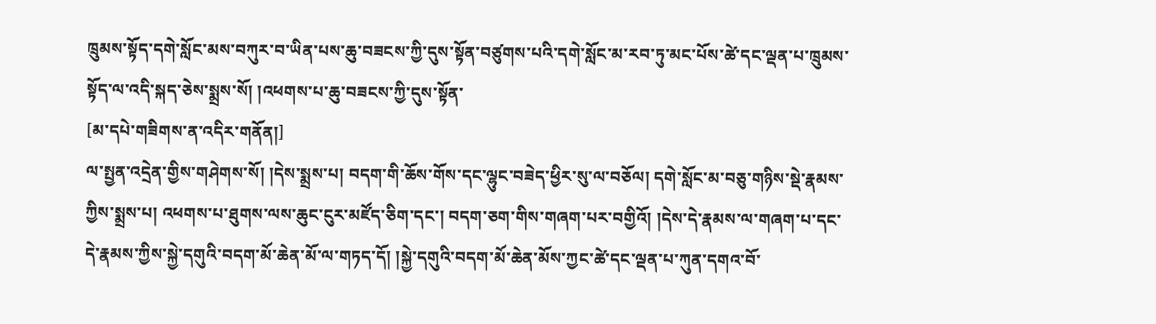ཁྲུམས་སྟོད་དགེ་སློང་མས་བཀུར་བ་ཡིན་པས་ཆུ་བཟངས་ཀྱི་དུས་སྟོན་བཙུགས་པའི་དགེ་སློང་མ་རབ་ཏུ་མང་པོས་ཚེ་དང་ལྡན་པ་ཁྲུམས་སྟོད་ལ་འདི་སྐད་ཅེས་སྨྲས་སོ། །འཕགས་པ་ཆུ་བཟངས་ཀྱི་དུས་སྟོན་
[མ་དཔེ་གཟིགས་ན་འདིར་གནོན།]
ལ་སྤྱན་འདྲེན་གྱིས་གཤེགས་སོ། །དེས་སྨྲས་པ། བདག་གི་ཆོས་གོས་དང་ལྷུང་བཟེད་ཕྱིར་སུ་ལ་བཅོལ། དགེ་སློང་མ་བཅུ་གཉིས་སྡེ་རྣམས་ཀྱིས་སྨྲས་པ། འཕགས་པ་ཐུགས་ལས་ཆུང་ངུར་མཛོད་ཅིག་དང་། བདག་ཅག་གིས་གཞག་པར་བགྱིའོ། །དེས་དེ་རྣམས་ལ་གཞག་པ་དང་དེ་རྣམས་ཀྱིས་སྐྱེ་དགུའི་བདག་མོ་ཆེན་མོ་ལ་གཏད་དོ། །སྐྱེ་དགུའི་བདག་མོ་ཆེན་མོས་ཀྱང་ཚེ་དང་ལྡན་པ་ཀུན་དགའ་བོ་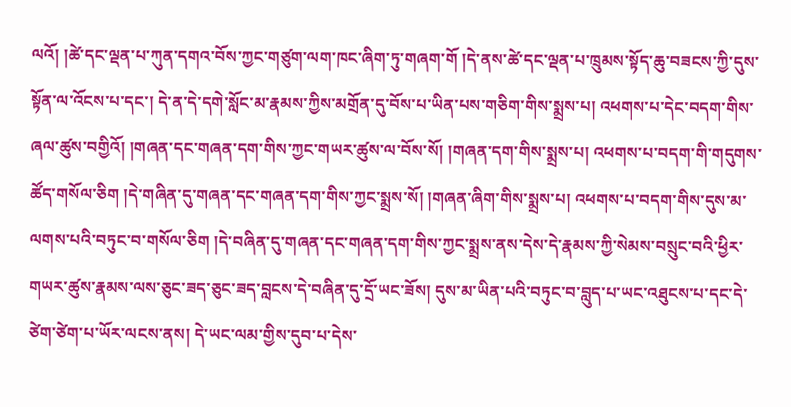ལའོ། །ཚེ་དང་ལྡན་པ་ཀུན་དགའ་བོས་ཀྱང་གཙུག་ལག་ཁང་ཞིག་ཏུ་གཞག་གོ །དེ་ནས་ཚེ་དང་ལྡན་པ་ཁྲུམས་སྟོད་ཆུ་བཟངས་ཀྱི་དུས་སྟོན་ལ་འོངས་པ་དང་། དེ་ན་དེ་དགེ་སློང་མ་རྣམས་ཀྱིས་མགྲོན་དུ་བོས་པ་ཡིན་པས་གཅིག་གིས་སྨྲས་པ། འཕགས་པ་དེང་བདག་གིས་ཞལ་ཚུས་བགྱིའོ། །གཞན་དང་གཞན་དག་གིས་ཀྱང་གཡར་ཚུས་ལ་བོས་སོ། །གཞན་དག་གིས་སྨྲས་པ། འཕགས་པ་བདག་གི་གདུགས་ཚོད་གསོལ་ཅིག །དེ་གཞིན་དུ་གཞན་དང་གཞན་དག་གིས་ཀྱང་སྨྲས་སོ། །གཞན་ཞིག་གིས་སྨྲས་པ། འཕགས་པ་བདག་གིས་དུས་མ་ལགས་པའི་བཏུང་བ་གསོལ་ཅིག །དེ་བཞིན་དུ་གཞན་དང་གཞན་དག་གིས་ཀྱང་སྨྲས་ནས་དེས་དེ་རྣམས་ཀྱི་སེམས་བསྲུང་བའི་ཕྱིར་གཡར་ཚུས་རྣམས་ལས་ཅུང་ཟད་ཅུང་ཟད་བླངས་དེ་བཞིན་དུ་དྲོ་ཡང་ཟོས། དུས་མ་ཡིན་པའི་བཏུང་བ་བླུད་པ་ཡང་འཐུངས་པ་དང་དེ་ཙེག་ཙེག་པ་ཡོར་ལངས་ནས། དེ་ཡང་ལམ་གྱིས་དུབ་པ་དེས་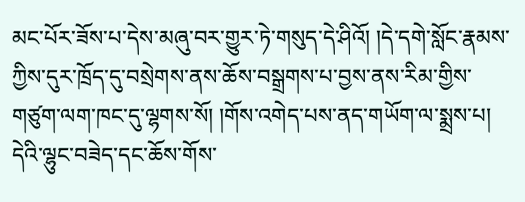མང་པོར་ཟོས་པ་དེས་མཞུ་བར་གྱུར་ཏེ་གསུད་དེ་ཤིའོ། །དེ་དགེ་སློང་རྣམས་ཀྱིས་དུར་ཁྲོད་དུ་བསྲེགས་ནས་ཆོས་བསྒྲགས་པ་བྱས་ནས་རིམ་གྱིས་གཙུག་ལག་ཁང་དུ་ལྷགས་སོ། །གོས་འགེད་པས་ནད་གཡོག་ལ་སྨྲས་པ། དེའི་ལྷུང་བཟེད་དང་ཆོས་གོས་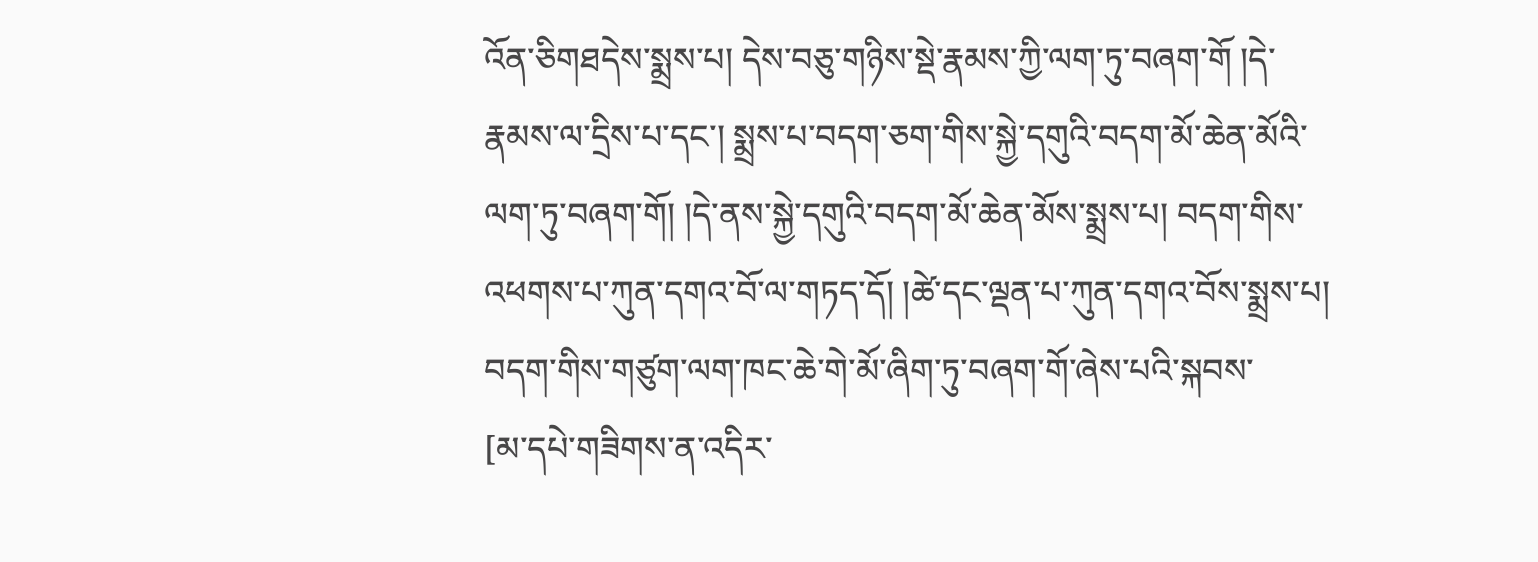འོན་ཅིགཐདེས་སྨྲས་པ། དེས་བཅུ་གཉིས་སྡེ་རྣམས་ཀྱི་ལག་ཏུ་བཞག་གོ །དེ་རྣམས་ལ་དྲིས་པ་དང་། སྨྲས་པ་བདག་ཅག་གིས་སྐྱེ་དགུའི་བདག་མོ་ཆེན་མོའི་ལག་ཏུ་བཞག་གོ། །དེ་ནས་སྐྱེ་དགུའི་བདག་མོ་ཆེན་མོས་སྨྲས་པ། བདག་གིས་འཕགས་པ་ཀུན་དགའ་བོ་ལ་གཏད་དོ། །ཚེ་དང་ལྡན་པ་ཀུན་དགའ་བོས་སྨྲས་པ། བདག་གིས་གཙུག་ལག་ཁང་ཆེ་གེ་མོ་ཞིག་ཏུ་བཞག་གོ་ཞེས་པའི་སྐབས་
[མ་དཔེ་གཟིགས་ན་འདིར་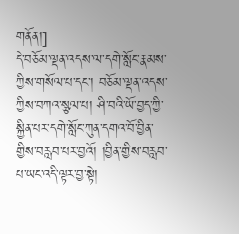གནོན།]
དེ་བཅོམ་ལྡན་འདས་ལ་དགེ་སློང་རྣམས་ཀྱིས་གསོལ་པ་དང་། བཅོམ་ལྡན་འདས་ཀྱིས་བཀའ་སྩལ་པ། ཤི་བའི་ཡོ་བྱད་ཀྱི་སྐྱིན་པར་དགེ་སློང་ཀུན་དགའ་བོ་བྱིན་གྱིས་བརླབ་པར་བྱའོ། །བྱིན་གྱིས་བརླབ་པ་ཡང་འདི་ལྟར་བྱ་སྟེ།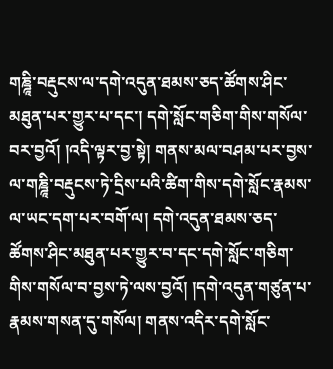གཎྜཱི་བརྡུངས་ལ་དགེ་འདུན་ཐམས་ཅད་ཚོགས་ཤིང་མཐུན་པར་གྱུར་པ་དང་། དགེ་སློང་གཅིག་གིས་གསོལ་བར་བྱའོ། །འདི་ལྟར་བྱ་སྟེ། གནས་མལ་བཤམ་པར་བྱས་ལ་གཎྜཱི་བརྡུངས་ཏེ་དྲིས་པའི་ཚིག་གིས་དགེ་སློང་རྣམས་ལ་ཡང་དག་པར་བགོ་ལ། དགེ་འདུན་ཐམས་ཅད་ཚོགས་ཤིང་མཐུན་པར་གྱུར་བ་དང་དགེ་སློང་གཅིག་གིས་གསོལ་བ་བྱས་ཏེ་ལས་བྱའོ། །དགེ་འདུན་གཙུན་པ་རྣམས་གསན་དུ་གསོལ། གནས་འདིར་དགེ་སློང་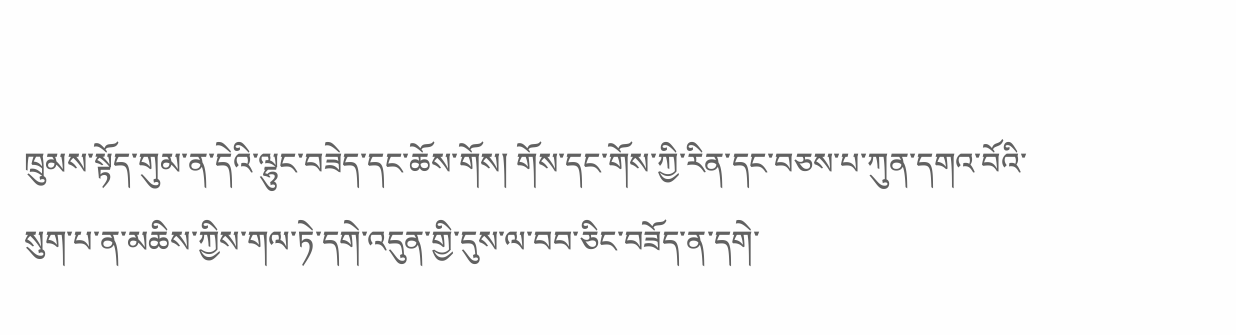ཁྲུམས་སྟོད་གུམ་ན་དེའི་ལྷུང་བཟེད་དང་ཆོས་གོས། གོས་དང་གོས་ཀྱི་རིན་དང་བཅས་པ་ཀུན་དགའ་བོའི་སུག་པ་ན་མཆིས་ཀྱིས་གལ་ཏེ་དགེ་འདུན་གྱི་དུས་ལ་བབ་ཅིང་བཟོད་ན་དགེ་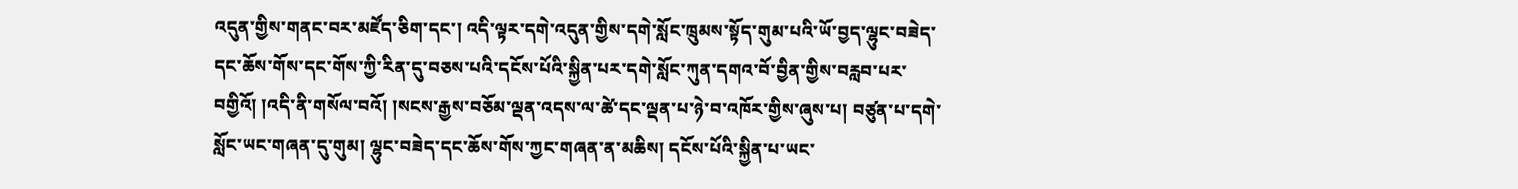འདུན་གྱིས་གནང་བར་མཛོད་ཅིག་དང་། འདི་ལྟར་དགེ་འདུན་གྱིས་དགེ་སློང་ཁྲུམས་སྟོད་གུམ་པའི་ཡོ་བྱད་ལྷུང་བཟེད་དང་ཆོས་གོས་དང་གོས་ཀྱི་རིན་དུ་བཅས་པའི་དངོས་པོའི་སྐྱིན་པར་དགེ་སློང་ཀུན་དགའ་བོ་བྱིན་གྱིས་བརླབ་པར་བགྱིའོ། །འདི་ནི་གསོལ་བའོ། །སངས་རྒྱས་བཅོམ་ལྡན་འདས་ལ་ཚེ་དང་ལྡན་པ་ཉེ་བ་འཁོར་གྱིས་ཞུས་པ། བཙུན་པ་དགེ་སློང་ཡང་གཞན་དུ་གུམ། ལྷུང་བཟེད་དང་ཆོས་གོས་ཀྱང་གཞན་ན་མཆིས། དངོས་པོའི་སྐྱིན་པ་ཡང་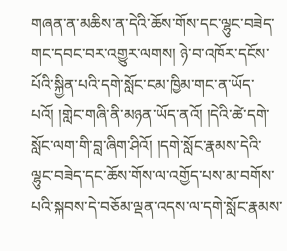གཞན་ན་མཆིས་ན་དེའི་ཆོས་གོས་དང་ལྷུང་བཟེད་གང་དབང་བར་འགྱུར་ལགས། ཉེ་བ་འཁོར་དངོས་པོའི་སྐྱིན་པའི་དགེ་སློང་ངམ་ཁྱིམ་གང་ན་ཡོད་པའོ། །གླེང་གཞི་ནི་མཉན་ཡོད་ནའོ། །དེའི་ཚེ་དགེ་སློང་ལག་གི་བླ་ཞིག་ཤིའོ། །དགེ་སློང་རྣམས་དེའི་ལྷུང་བཟེད་དང་ཆོས་གོས་ལ་འགྱོད་པས་མ་བགོས་པའི་སྐབས་དེ་བཅོམ་ལྡན་འདས་ལ་དགེ་སློང་རྣམས་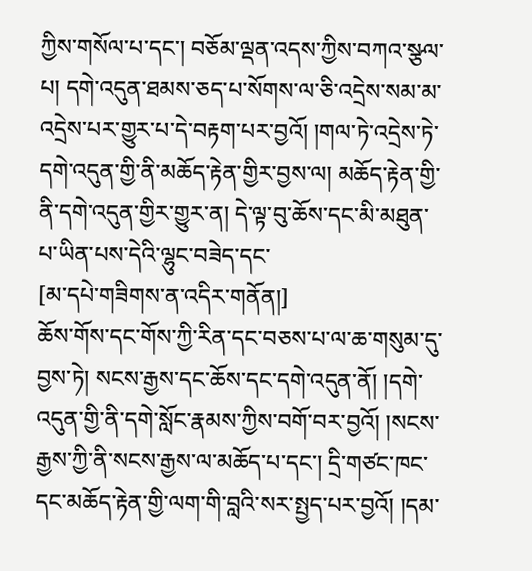ཀྱིས་གསོལ་པ་དང་། བཅོམ་ལྡན་འདས་ཀྱིས་བཀའ་སྩལ་པ། དགེ་འདུན་ཐམས་ཅད་པ་སོགས་ལ་ཅི་འདྲེས་སམ་མ་འདྲེས་པར་གྱུར་པ་དེ་བརྟག་པར་བྱའོ། །གལ་ཏེ་འདྲེས་ཏེ་དགེ་འདུན་གྱི་ནི་མཆོད་རྟེན་གྱིར་བྱས་ལ། མཆོད་རྟེན་གྱི་ནི་དགེ་འདུན་གྱིར་གྱུར་ན། དེ་ལྟ་བུ་ཆོས་དང་མི་མཐུན་པ་ཡིན་པས་དེའི་ལྷུང་བཟེད་དང་
[མ་དཔེ་གཟིགས་ན་འདིར་གནོན།]
ཆོས་གོས་དང་གོས་ཀྱི་རིན་དང་བཅས་པ་ལ་ཆ་གསུམ་དུ་བྱས་ཏེ། སངས་རྒྱས་དང་ཆོས་དང་དགེ་འདུན་ནོ། །དགེ་འདུན་གྱི་ནི་དགེ་སློང་རྣམས་ཀྱིས་བགོ་བར་བྱའོ། །སངས་རྒྱས་ཀྱི་ནི་སངས་རྒྱས་ལ་མཆོད་པ་དང་། དྲི་གཙང་ཁང་དང་མཆོད་རྟེན་གྱི་ལག་གི་བླའི་སར་སྤྱད་པར་བྱའོ། །དམ་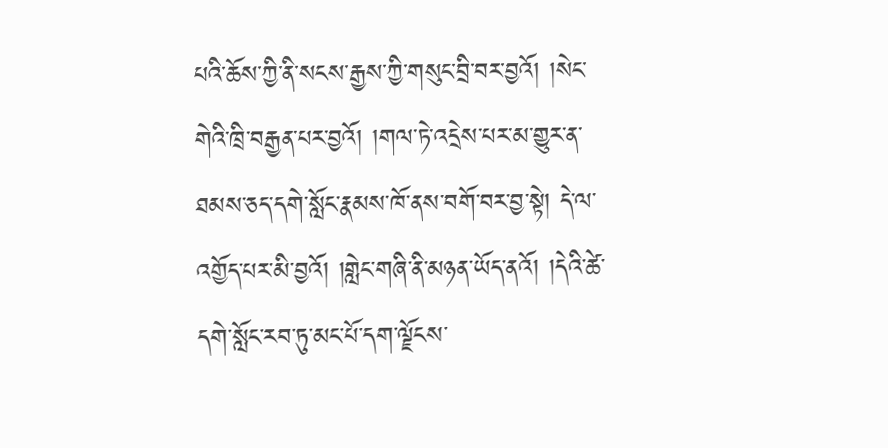པའི་ཆོས་ཀྱི་ནི་སངས་རྒྱས་ཀྱི་གསུང་བྲི་བར་བྱའོ། །སེང་གེའི་ཁྲི་བརྒྱན་པར་བྱའོ། །གལ་ཏེ་འདྲེས་པར་མ་གྱུར་ན་ཐམས་ཅད་དགེ་སློང་རྣམས་ཁོ་ནས་བགོ་བར་བྱ་སྟེ། དེ་ལ་འགྱོད་པར་མི་བྱའོ། །གླེང་གཞི་ནི་མཉན་ཡོད་ནའོ། །དེའི་ཚེ་དགེ་སློང་རབ་ཏུ་མང་པོ་དག་ལྗོངས་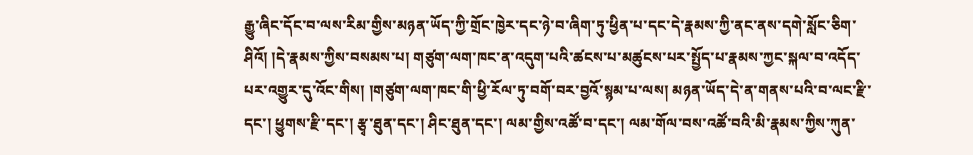རྒྱུ་ཞིང་དོང་བ་ལས་རིམ་གྱིས་མཉན་ཡོད་ཀྱི་གྲོང་ཁྱེར་དང་ཉེ་བ་ཞིག་ཏུ་ཕྱིན་པ་དང་དེ་རྣམས་ཀྱི་ནང་ནས་དགེ་སློང་ཅིག་ཤིའོ། །དེ་རྣམས་ཀྱིས་བསམས་པ། གཙུག་ལག་ཁང་ན་འདུག་པའི་ཚངས་པ་མཚུངས་པར་སྤྱོད་པ་རྣམས་ཀྱང་སྐལ་བ་འདོད་པར་འགྱུར་དུ་འོང་གིས། །གཙུག་ལག་ཁང་གི་ཕྱི་རོལ་ཏུ་བགོ་བར་བྱའོ་སྙམ་པ་ལས། མཉན་ཡོད་དེ་ན་གནས་པའི་བ་ལང་རྫི་དང་། ཕྱུགས་རྫི་དང་། རྩྭ་ཐུན་དང་། ཤིང་ཐུན་དང་། ལམ་གྱིས་འཚོ་བ་དང་། ལམ་གོལ་བས་འཚོ་བའི་མི་རྣམས་ཀྱིས་ཀུན་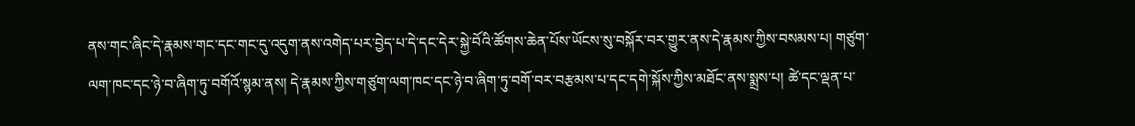ནས་གང་ཞིང་དེ་རྣམས་གང་དང་གང་དུ་འདུག་ནས་འགེད་པར་བྱེད་པ་དེ་དང་དེར་སྐྱེ་བོའི་ཚོགས་ཆེན་པོས་ཡོངས་སུ་བསྐོར་བར་གྱུར་ནས་དེ་རྣམས་ཀྱིས་བསམས་པ། གཙུག་ལག་ཁང་དང་ཉེ་བ་ཞིག་ཏུ་བགོའོ་སྙམ་ནས། དེ་རྣམས་ཀྱིས་གཙུག་ལག་ཁང་དང་ཉེ་བ་ཞིག་ཏུ་བགོ་བར་བརྩམས་པ་དང་དགེ་སྐོས་ཀྱིས་མཐོང་ནས་སྨྲས་པ། ཚེ་དང་ལྡན་པ་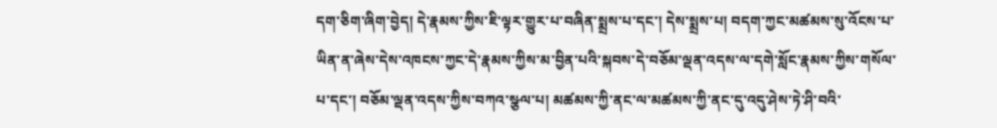དག་ཅིག་ཞིག་བྱེད། དེ་རྣམས་ཀྱིས་ཇི་ལྟར་གྱུར་པ་བཞིན་སྨྲས་པ་དང་། དེས་སྨྲས་པ། བདག་ཀྱང་མཚམས་སུ་འོངས་པ་ཡིན་ན་ཞེས་དེས་འཁངས་ཀྱང་དེ་རྣམས་ཀྱིས་མ་བྱིན་པའི་སྐབས་དེ་བཅོམ་ལྡན་འདས་ལ་དགེ་སློང་རྣམས་ཀྱིས་གསོལ་པ་དང་། བཅོམ་ལྡན་འདས་ཀྱིས་བཀའ་སྩལ་པ། མཚམས་ཀྱི་ནང་ལ་མཚམས་ཀྱི་ནང་དུ་འདུ་ཤེས་ཏེ་ཤི་བའི་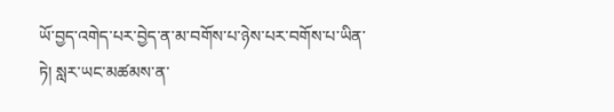ཡོ་བྱད་འགེད་པར་བྱེད་ན་མ་བགོས་པ་ཉེས་པར་བགོས་པ་ཡིན་ཏེ། སླར་ཡང་མཚམས་ན་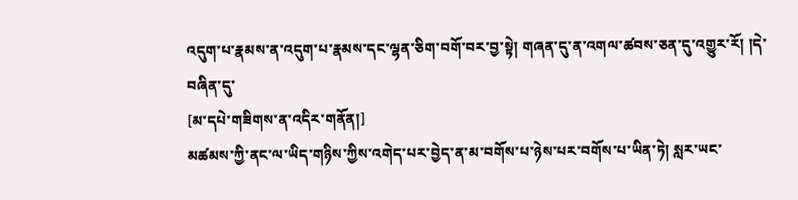འདུག་པ་རྣམས་ན་འདུག་པ་རྣམས་དང་ལྷན་ཅིག་བགོ་བར་བྱ་སྟེ། གཞན་དུ་ན་འགལ་ཚབས་ཅན་དུ་འགྱུར་རོ། །དེ་བཞིན་དུ་
[མ་དཔེ་གཟིགས་ན་འདིར་གནོན།]
མཚམས་ཀྱི་ནང་ལ་ཡིད་གཉིས་ཀྱིས་འགེད་པར་བྱེད་ན་མ་བགོས་པ་ཉེས་པར་བགོས་པ་ཡིན་ཏེ། སླར་ཡང་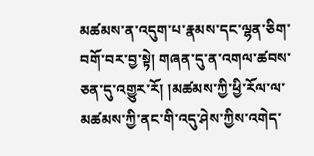མཚམས་ན་འདུག་པ་རྣམས་དང་ལྷན་ཅིག་བགོ་བར་བྱ་སྟེ། གཞན་དུ་ན་འགལ་ཚབས་ཅན་དུ་འགྱུར་རོ། །མཚམས་ཀྱི་ཕྱི་རོལ་ལ་མཚམས་ཀྱི་ནང་གི་འདུ་ཤེས་ཀྱིས་འགེད་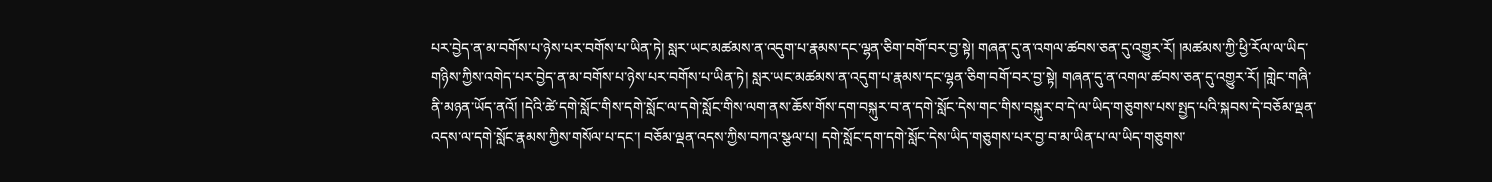པར་བྱེད་ན་མ་བགོས་པ་ཉེས་པར་བགོས་པ་ཡིན་ཏེ། སླར་ཡང་མཚམས་ན་འདུག་པ་རྣམས་དང་ལྷན་ཅིག་བགོ་བར་བྱ་སྟེ། གཞན་དུ་ན་འགལ་ཚབས་ཅན་དུ་འགྱུར་རོ། །མཚམས་ཀྱི་ཕྱི་རོལ་ལ་ཡིད་གཉིས་ཀྱིས་འགེད་པར་བྱེད་ན་མ་བགོས་པ་ཉེས་པར་བགོས་པ་ཡིན་ཏེ། སླར་ཡང་མཚམས་ན་འདུག་པ་རྣམས་དང་ལྷན་ཅིག་བགོ་བར་བྱ་སྟེ། གཞན་དུ་ན་འགལ་ཚབས་ཅན་དུ་འགྱུར་རོ། །གླེང་གཞི་ནི་མཉན་ཡོད་ནའོ། །དེའི་ཚེ་དགེ་སློང་གིས་དགེ་སློང་ལ་དགེ་སློང་གིས་ལག་ནས་ཆོས་གོས་དག་བསྐུར་བ་ན་དགེ་སློང་དེས་གང་གིས་བསྐུར་བ་དེ་ལ་ཡིད་གཅུགས་པས་སྤྱད་པའི་སྐབས་དེ་བཅོམ་ལྡན་འདས་ལ་དགེ་སློང་རྣམས་ཀྱིས་གསོལ་པ་དང་། བཅོམ་ལྡན་འདས་ཀྱིས་བཀའ་སྩལ་པ། དགེ་སློང་དག་དགེ་སློང་དེས་ཡིད་གཅུགས་པར་བྱ་བ་མ་ཡིན་པ་ལ་ཡིད་གཅུགས་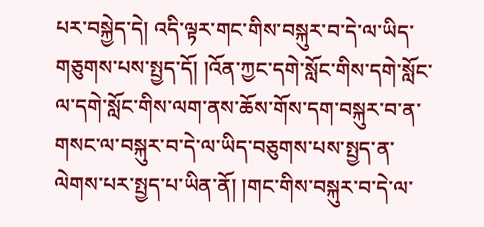པར་བསྐྱེད་དེ། འདི་ལྟར་གང་གིས་བསྐུར་བ་དེ་ལ་ཡིད་གཅུགས་པས་སྤྱད་དོ། །འོན་ཀྱང་དགེ་སློང་གིས་དགེ་སློང་ལ་དགེ་སློང་གིས་ལག་ནས་ཆོས་གོས་དག་བསྐུར་བ་ན་གསང་ལ་བསྐུར་བ་དེ་ལ་ཡིད་བཅུགས་པས་སྤྱད་ན་ལེགས་པར་སྤྱད་པ་ཡིན་ནོ། །གང་གིས་བསྐུར་བ་དེ་ལ་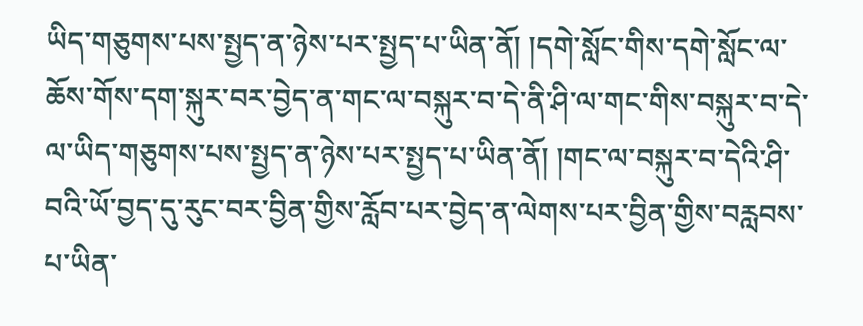ཡིད་གཅུགས་པས་སྤྱད་ན་ཉེས་པར་སྤྱད་པ་ཡིན་ནོ། །དགེ་སློང་གིས་དགེ་སློང་ལ་ཆོས་གོས་དག་སྐུར་བར་བྱེད་ན་གང་ལ་བསྐུར་བ་དེ་ནི་ཤི་ལ་གང་གིས་བསྐུར་བ་དེ་ལ་ཡིད་གཅུགས་པས་སྤྱད་ན་ཉེས་པར་སྤྱད་པ་ཡིན་ནོ། །གང་ལ་བསྐུར་བ་དེའི་ཤི་བའི་ཡོ་བྱད་དུ་རུང་བར་བྱིན་གྱིས་རློབ་པར་བྱེད་ན་ལེགས་པར་བྱིན་གྱིས་བརླབས་པ་ཡིན་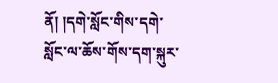ནོ། །དགེ་སློང་གིས་དགེ་སློང་ལ་ཆོས་གོས་དག་སྐུར་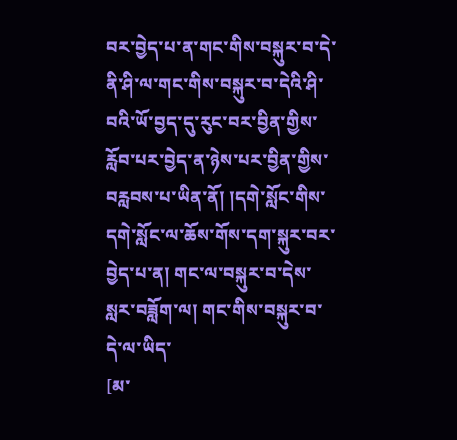བར་བྱེད་པ་ན་གང་གིས་བསྐུར་བ་དེ་ནི་ཤི་ལ་གང་གིས་བསྐུར་བ་དེའི་ཤི་བའི་ཡོ་བྱད་དུ་རུང་བར་བྱིན་གྱིས་རློབ་པར་བྱེད་ན་ཉེས་པར་བྱིན་གྱིས་བརླབས་པ་ཡིན་ནོ། །དགེ་སློང་གིས་དགེ་སློང་ལ་ཆོས་གོས་དག་སྐུར་བར་བྱེད་པ་ན། གང་ལ་བསྐུར་བ་དེས་སླར་བཟློག་ལ། གང་གིས་བསྐུར་བ་དེ་ལ་ཡིད་
[མ་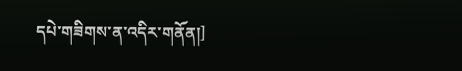དཔེ་གཟིགས་ན་འདིར་གནོན།]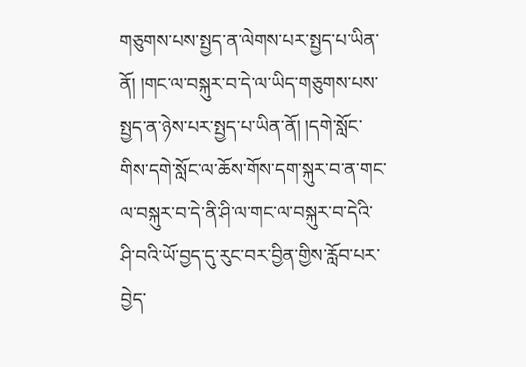གཅུགས་པས་སྤྱད་ན་ལེགས་པར་སྤྱད་པ་ཡིན་ནོ། །གང་ལ་བསྐུར་བ་དེ་ལ་ཡིད་གཅུགས་པས་སྤྱད་ན་ཉེས་པར་སྤྱད་པ་ཡིན་ནོ། །དགེ་སློང་གིས་དགེ་སློང་ལ་ཆོས་གོས་དག་སྐུར་བ་ན་གང་ལ་བསྐུར་བ་དེ་ནི་ཤི་ལ་གང་ལ་བསྐུར་བ་དེའི་ཤི་བའི་ཡོ་བྱད་དུ་རུང་བར་བྱིན་གྱིས་རློབ་པར་བྱེད་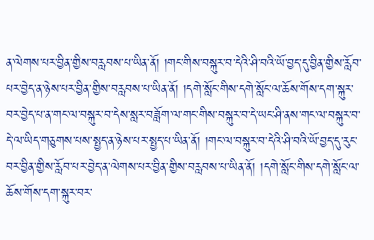ན་ལེགས་པར་བྱིན་གྱིས་བརླབས་པ་ཡིན་ནོ། །གང་གིས་བསྐུར་བ་དེའི་ཤི་བའི་ཡོ་བྱད་དུ་བྱིན་གྱིས་རློབ་པར་བྱེད་ན་ཉེས་པར་བྱིན་གྱིས་བརླབས་པ་ཡིན་ནོ། །དགེ་སློང་གིས་དགེ་སློང་ལ་ཆོས་གོས་དག་སྐུར་བར་བྱེད་པ་ན་གང་ལ་བསྐུར་བ་དེས་སླར་བཟློག་ལ་གང་གིས་བསྐུར་བ་དེ་ཡང་ཤི་ནས་གང་ལ་བསྐུར་བ་དེ་ལ་ཡིད་གཅུགས་པས་སྤྱད་ན་ཉེས་པར་སྤྱད་པ་ཡིན་ནོ། །གང་ལ་བསྐུར་བ་དེའི་ཤི་བའི་ཡོ་བྱད་དུ་རུང་བར་བྱིན་གྱིས་རློབ་པར་བྱེད་ན་ལེགས་པར་བྱིན་གྱིས་བརླབས་པ་ཡིན་ནོ། །དགེ་སློང་གིས་དགེ་སློང་ལ་ཆོས་གོས་དག་སྐུར་བར་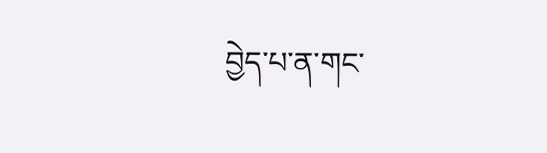བྱེད་པ་ན་གང་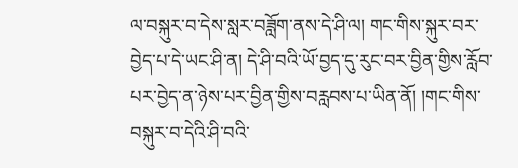ལ་བསྐུར་བ་དེས་སླར་བཟློག་ནས་དེ་ཤི་ལ། གང་གིས་སྐུར་བར་བྱེད་པ་དེ་ཡང་ཤི་ན། དེ་ཤི་བའི་ཡོ་བྱད་དུ་རུང་བར་བྱིན་གྱིས་རློབ་པར་བྱེད་ན་ཉེས་པར་བྱིན་གྱིས་བརླབས་པ་ཡིན་ནོ། །གང་གིས་བསྐུར་བ་དེའི་ཤི་བའི་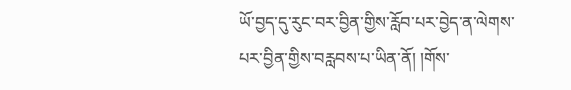ཡོ་བྱད་དུ་རུང་བར་བྱིན་གྱིས་རློབ་པར་བྱེད་ན་ལེགས་པར་བྱིན་གྱིས་བརླབས་པ་ཡིན་ནོ། །གོས་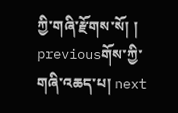ཀྱི་གཞི་རྫོགས་སོ། །
previousགོས་ཀྱི་གཞི་འཆད་པ། next